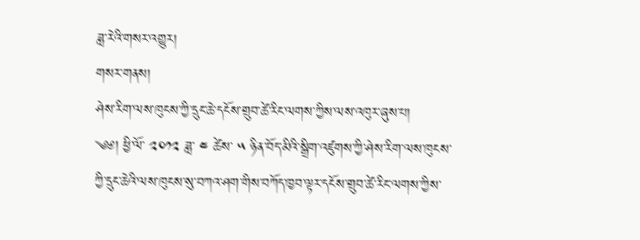ཟླ་རེའི་གསར་འགྱུར།
གསར་གནས།
ཤེས་རིག་ལས་ཁུངས་ཀྱི་དྲུང་ཆེ་དངོས་གྲུབ་ཚེ་རིང་ལགས་ཀྱིས་ལས་འཁུར་ཞུས་པ།
༄༅། ཕྱི་ལོ་ ༢༠༡༢ ཟླ་ ༤ ཚེས་ ༥ ཉིན་བོད་མིའི་སྒྲིག་འཛུགས་ཀྱི་ཤེས་རིག་ལས་ཁུངས་ཀྱི་དྲུང་ཆེའི་ལས་ཁུངས་སུ་བཀའ་ཤག་གིས་བཀོད་ཁྱབ་ལྟར་དངོས་གྲུབ་ཚེ་རིང་ལགས་ཀྱིས་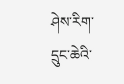ཤེས་རིག་དྲུང་ཆེའི་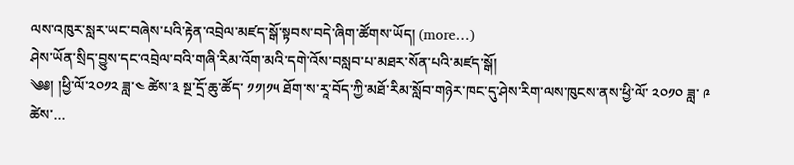ལས་འཁུར་སླར་ཡང་བཞེས་པའི་རྟེན་འབྲེལ་མཛད་སྒོ་སྟབས་བདེ་ཞིག་ཚོགས་ཡོད། (more…)
ཤེས་ཡོན་སྲིད་བྱུས་དང་འབྲེལ་བའི་གཞི་རིམ་འོག་མའི་དགེ་འོས་བསླབ་པ་མཐར་སོན་པའི་མཛད་སྒོ།
༄༅། །ཕྱི་ལོ་༢༠༡༢ ཟླ་༤ ཚེས་༣ སྔ་དྲོ་ཆུ་ཚོད་ ༡༡།༡༥ ཐོག་ས་རཱ་བོད་ཀྱི་མཐོ་རིམ་སློབ་གཉེར་ཁང་དུ་ཤེས་རིག་ལས་ཁུངས་ནས་ཕྱི་ལོ་ ༢༠༡༠ ཟླ་ ༩ ཚེས་…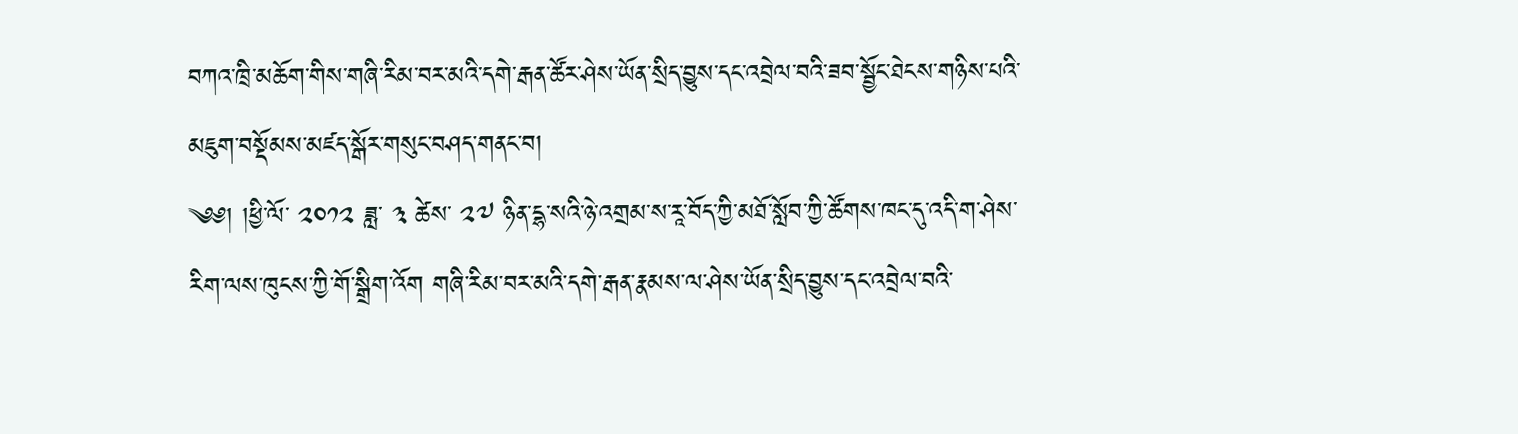བཀའ་ཁྲི་མཆོག་གིས་གཞི་རིམ་བར་མའི་དགེ་རྒན་ཚོར་ཤེས་ཡོན་སྲིད་བྱུས་དང་འབྲེལ་བའི་ཟབ་སྦྱོང་ཐེངས་གཉིས་པའི་མཇུག་བསྡོམས་མཛད་སྒོར་གསུང་བཤད་གནང་བ།
༄༅། །ཕྱི་ལོ་ ༢༠༡༢ ཟླ་ ༣ ཚེས་ ༢༧ ཉིན་དྷ་སའི་ཉེ་འགྲམ་ས་རཱ་བོད་ཀྱི་མཐོ་སློབ་ཀྱི་ཚོགས་ཁང་དུ་འདི་ག་ཤེས་རིག་ལས་ཁུངས་ཀྱི་གོ་སྒྲིག་འོག གཞི་རིམ་བར་མའི་དགེ་རྒན་རྣམས་ལ་ཤེས་ཡོན་སྲིད་བྱུས་དང་འབྲེལ་བའི་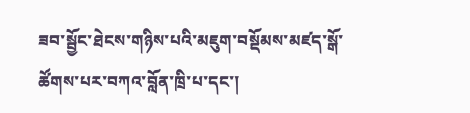ཟབ་སྦྱོང་ཐེངས་གཉིས་པའི་མཇུག་བསྡོམས་མཛད་སྒོ་ཚོགས་པར་བཀའ་བློན་ཁྲི་པ་དང་།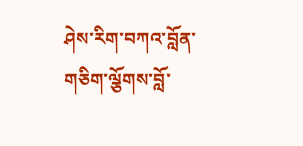ཤེས་རིག་བཀའ་བློན་གཅིག་ལྕོགས་བློ་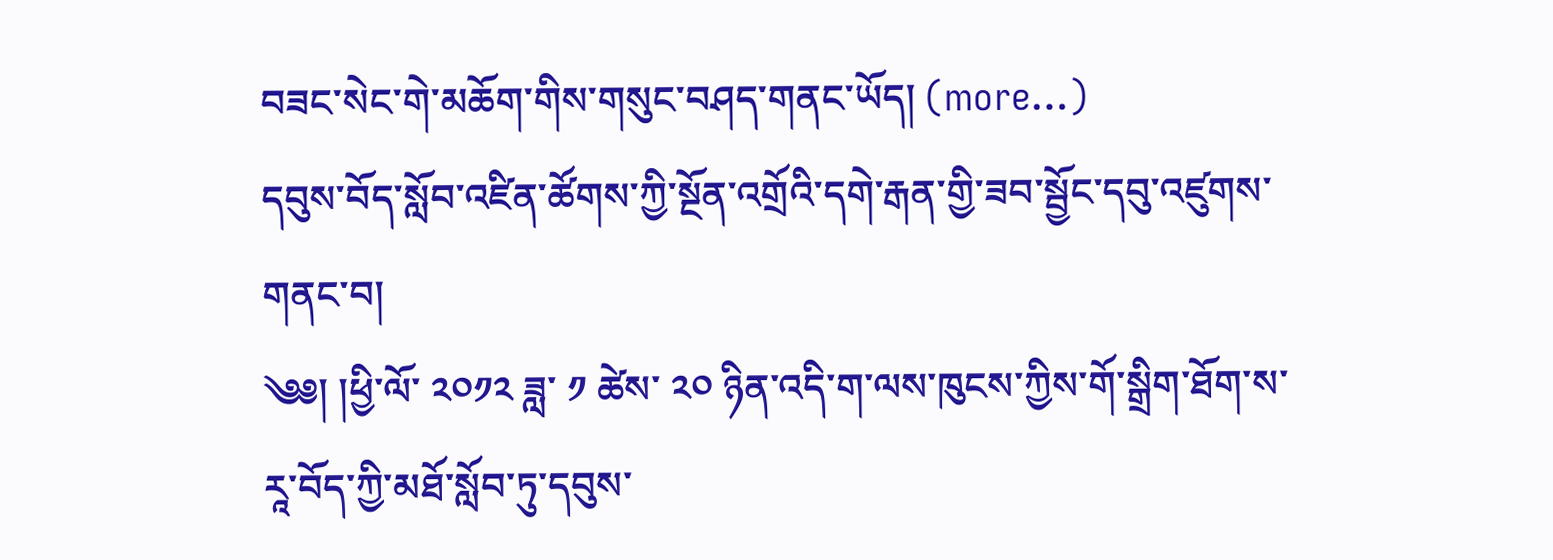བཟང་སེང་གེ་མཆོག་གིས་གསུང་བཤད་གནང་ཡོད། (more…)
དབུས་བོད་སློབ་འཛིན་ཚོགས་ཀྱི་སྔོན་འགྲོའི་དགེ་རྒན་གྱི་ཟབ་སྦྱོང་དབུ་འཛུགས་གནང་བ།
༄༅། །ཕྱི་ལོ་ ༢༠༡༢ ཟླ་ ༡ ཚེས་ ༢༠ ཉིན་འདི་ག་ལས་ཁུངས་ཀྱིས་གོ་སྒྲིག་ཐོག་ས་རཱ་བོད་ཀྱི་མཐོ་སློབ་ཏུ་དབུས་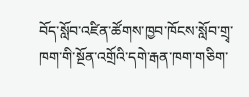བོད་སློབ་འཛིན་ཚོགས་ཁྱབ་ཁོངས་སློབ་གྲྭ་ཁག་གི་སྔོན་འགྲོའི་དགེ་རྒན་ཁག་གཅིག་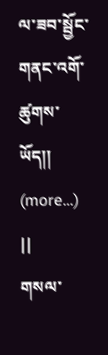ལ་ཟབ་སྦྱོང་གནང་འགོ་ཚུགས་ཡོད།། (more…)
||      གསལ་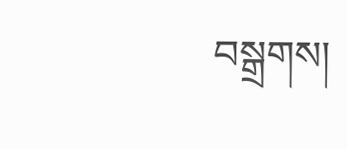བསྒྲགས།